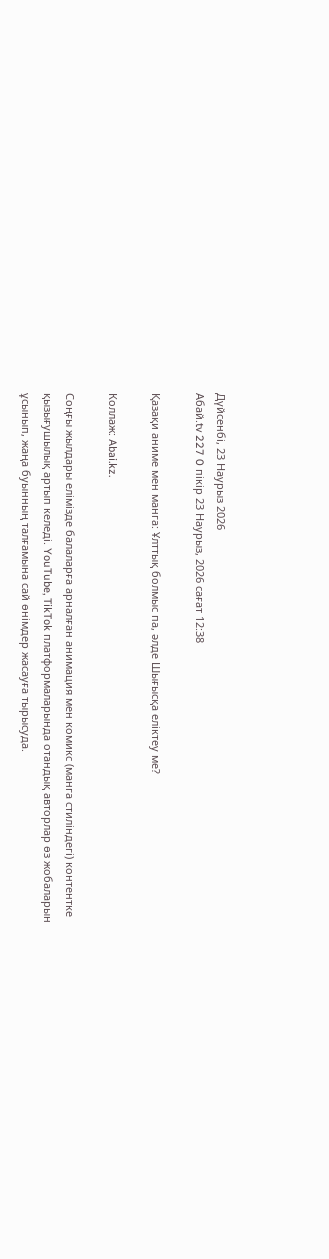Дүйсенбі, 23 Наурыз 2026
Абай.tv 227 0 пікір 23 Наурыз, 2026 сағат 12:38

Қазақи аниме мен манга: Ұлттық болмыс па, әлде Шығысқа еліктеу ме?

Коллаж: Abai.kz.

Соңғы жылдары елімізде балаларға арналған анимация мен комикс (манга стиліндегі) контентке қызығушылық артып келеді. YouTube, TikTok платформаларында отандық авторлар өз жобаларын ұсынып, жаңа буынның талғамына сай өнімдер жасауға тырысуда.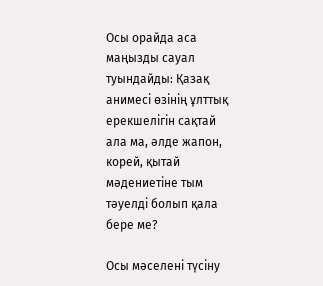Осы орайда аса маңызды сауал туындайды: Қазақ анимесі өзінің ұлттық ерекшелігін сақтай ала ма, әлде жапон, корей, қытай мәдениетіне тым тәуелді болып қала бере ме?

Осы мәселені түсіну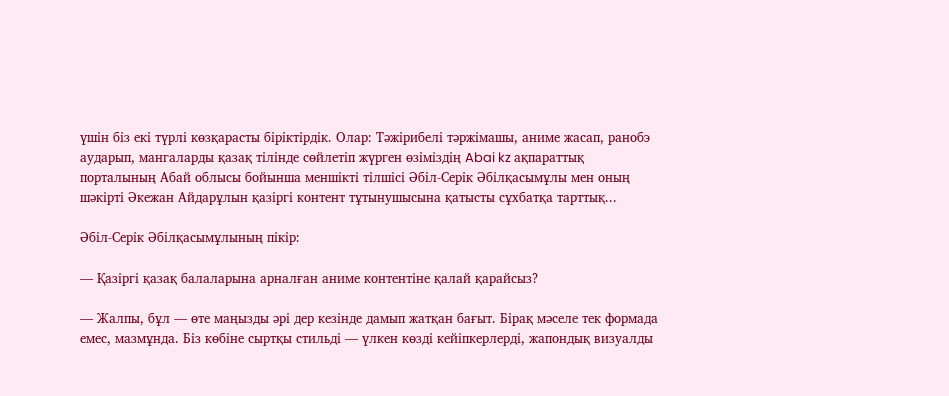үшін біз екі түрлі көзқарасты біріктірдік. Олар: Тәжірибелі тәржімашы, аниме жасап, ранобэ аударып, мангаларды қазақ тілінде сөйлетіп жүрген өзіміздің Abai kz ақпараттық порталының Абай облысы бойынша меншікті тілшісі Әбіл-Серік Әбілқасымұлы мен оның шәкірті Әкежан Айдарұлын қазіргі контент тұтынушысына қатысты сұхбатқа тарттық...

Әбіл-Серік Әбілқасымұлының пікір:

— Қазіргі қазақ балаларына арналған аниме контентіне қалай қарайсыз?

— Жалпы, бұл — өте маңызды әрі дер кезінде дамып жатқан бағыт. Бірақ мәселе тек формада емес, мазмұнда. Біз көбіне сыртқы стильді — үлкен көзді кейіпкерлерді, жапондық визуалды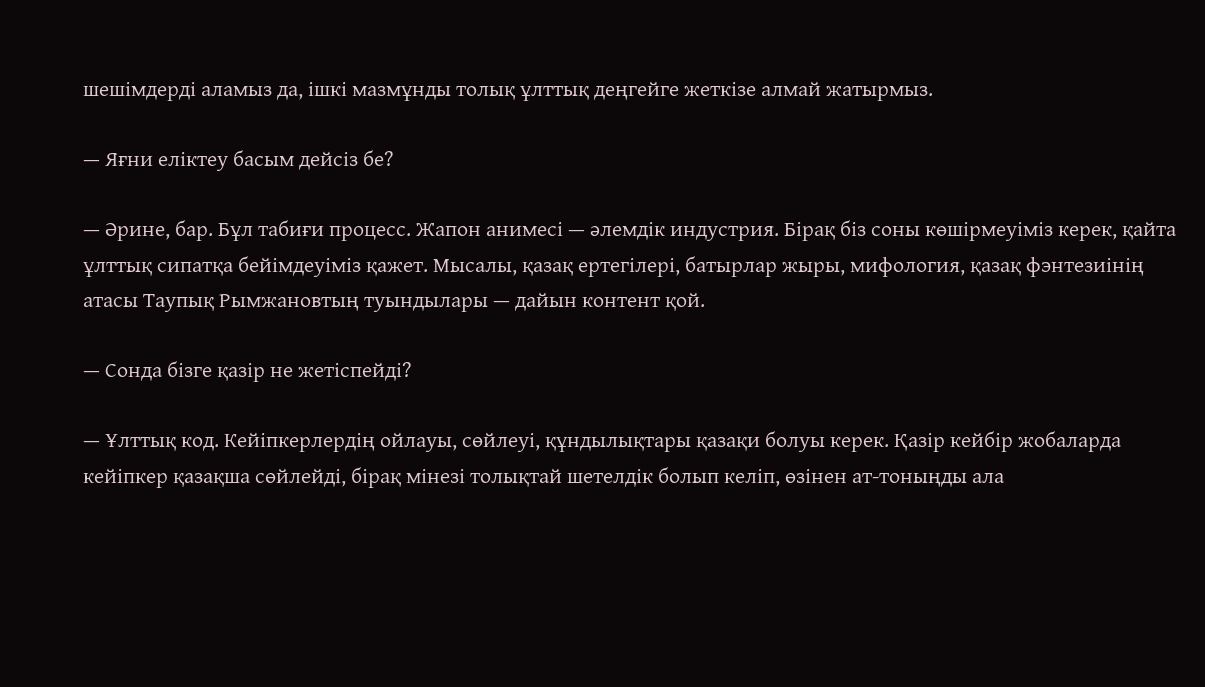шешімдерді аламыз да, ішкі мазмұнды толық ұлттық деңгейге жеткізе алмай жатырмыз.

— Яғни еліктеу басым дейсіз бе?

— Әрине, бар. Бұл табиғи процесс. Жапон анимесі — әлемдік индустрия. Бірақ біз соны көшірмеуіміз керек, қайта ұлттық сипатқа бейімдеуіміз қажет. Мысалы, қазақ ертегілері, батырлар жыры, мифология, қазақ фэнтезиінің атасы Таупық Рымжановтың туындылары — дайын контент қой.

— Сонда бізге қазір не жетіспейді?

— Ұлттық код. Кейіпкерлердің ойлауы, сөйлеуі, құндылықтары қазақи болуы керек. Қазір кейбір жобаларда кейіпкер қазақша сөйлейді, бірақ мінезі толықтай шетелдік болып келіп, өзінен ат-тоныңды ала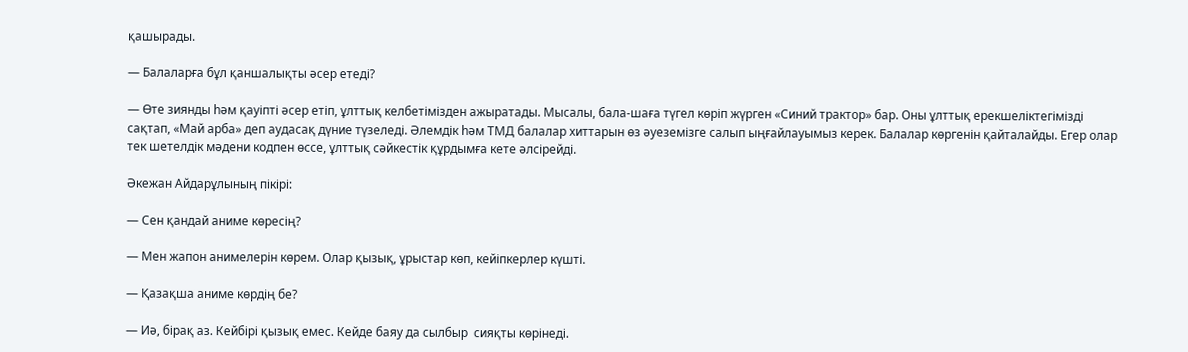қашырады.

— Балаларға бұл қаншалықты әсер етеді?

— Өте зиянды һәм қауіпті әсер етіп, ұлттық келбетімізден ажыратады. Мысалы, бала-шаға түгел көріп жүрген «Синий трактор» бар. Оны ұлттық ерекшеліктегімізді сақтап, «Май арба» деп аудасақ дүние түзеледі. Әлемдік һәм ТМД балалар хиттарын өз әуеземізге салып ыңғайлауымыз керек. Балалар көргенін қайталайды. Егер олар тек шетелдік мәдени кодпен өссе, ұлттық сәйкестік құрдымға кете әлсірейді.

Әкежан Айдарұлының пікірі:

— Сен қандай аниме көресің?

— Мен жапон анимелерін көрем. Олар қызық, ұрыстар көп, кейіпкерлер күшті.

— Қазақша аниме көрдің бе?

— Иә, бірақ аз. Кейбірі қызық емес. Кейде баяу да сылбыр  сияқты көрінеді.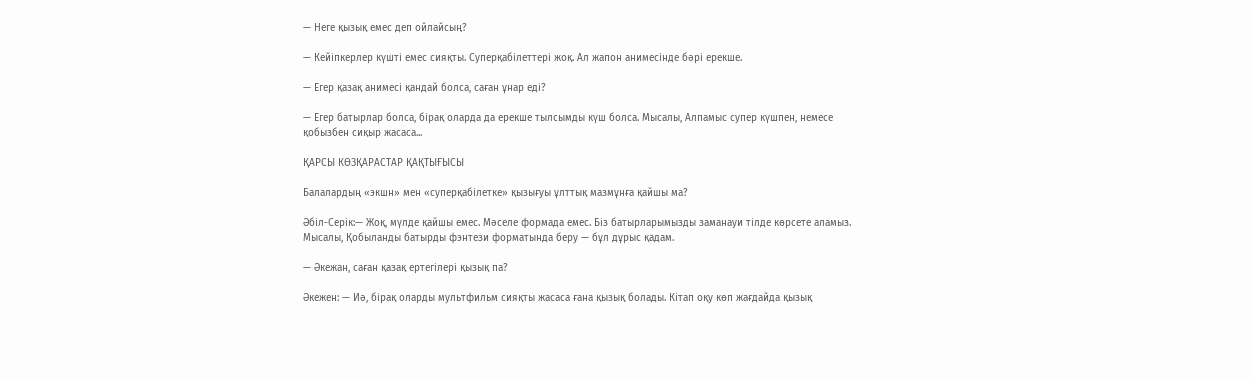— Неге қызық емес деп ойлайсың?

— Кейіпкерлер күшті емес сияқты. Суперқабілеттері жоқ. Ал жапон анимесінде бәрі ерекше.

— Егер қазақ анимесі қандай болса, саған ұнар еді?

— Егер батырлар болса, бірақ оларда да ерекше тылсымды күш болса. Мысалы, Алпамыс супер күшпен, немесе қобызбен сиқыр жасаса...

ҚАРСЫ КӨЗҚАРАСТАР ҚАҚТЫҒЫСЫ

Балалардың «экшн» мен «суперқабілетке» қызығуы ұлттық мазмұнға қайшы ма?

Әбіл-Серік:— Жоқ, мүлде қайшы емес. Мәселе формада емес. Біз батырларымызды заманауи тілде көрсете аламыз. Мысалы, Қобыланды батырды фэнтези форматында беру — бұл дұрыс қадам.

— Әкежан, саған қазақ ертегілері қызық па?

Әкежен: — Иә, бірақ оларды мультфильм сияқты жасаса ғана қызық болады. Кітап оқу көп жағдайда қызық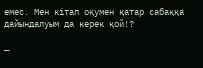емес. Мен кітап оқумен қатар сабаққа дайындалуым да керек қой!?

—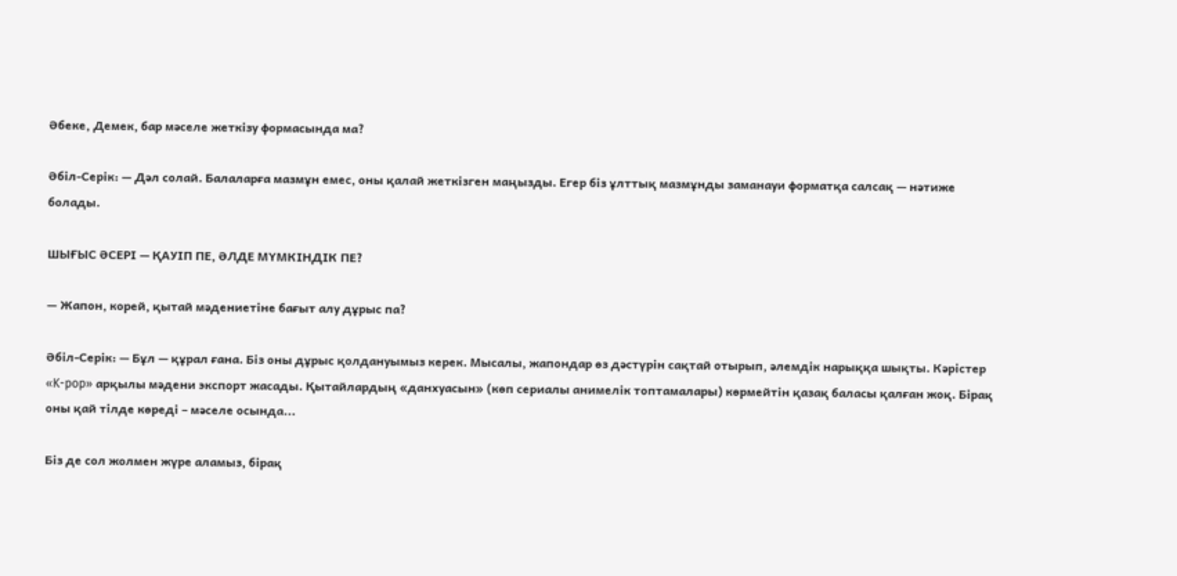Әбеке, Демек, бар мәселе жеткізу формасында ма?

Әбіл-Серік: — Дәл солай. Балаларға мазмұн емес, оны қалай жеткізген маңызды. Егер біз ұлттық мазмұнды заманауи форматқа салсақ — нәтиже болады.

ШЫҒЫС ӘСЕРІ — ҚАУІП ПЕ, ӘЛДЕ МҮМКІНДІК ПЕ?

— Жапон, корей, қытай мәдениетіне бағыт алу дұрыс па?

Әбіл-Серік: — Бұл — құрал ғана. Біз оны дұрыс қолдануымыз керек. Мысалы, жапондар өз дәстүрін сақтай отырып, әлемдік нарыққа шықты. Кәрістер «K-pop» арқылы мәдени экспорт жасады. Қытайлардың «данхуасын» (көп сериалы анимелік топтамалары) көрмейтін қазақ баласы қалған жоқ. Бірақ оны қай тілде көреді – мәселе осында...

Біз де сол жолмен жүре аламыз, бірақ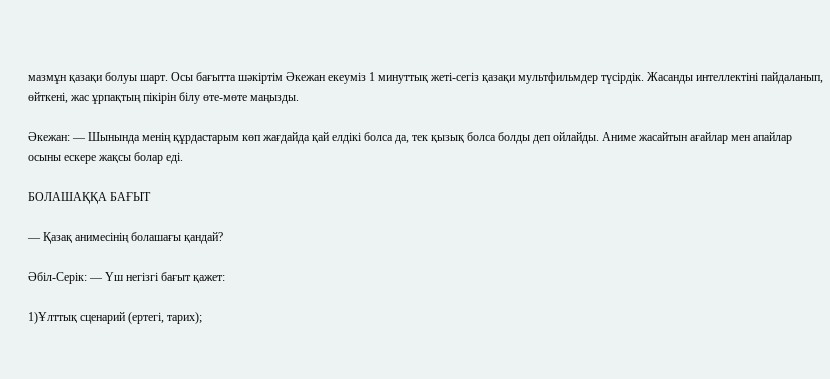мазмұн қазақи болуы шарт. Осы бағытта шәкіртім Әкежан екеуміз 1 минуттық жеті-сегіз қазақи мультфильмдер түсірдік. Жасанды интеллектіні пайдаланып, өйткені, жас ұрпақтың пікірін білу өте-мөте маңызды.

Әкежан: — Шынында менің құрдастарым көп жағдайда қай елдікі болса да, тек қызық болса болды деп ойлайды. Аниме жасайтын ағайлар мен апайлар осыны ескере жақсы болар еді.

БОЛАШАҚҚА БАҒЫТ

— Қазақ анимесінің болашағы қандай?

Әбіл-Серік: — Үш негізгі бағыт қажет:

1)Ұлттық сценарий (ертегі, тарих);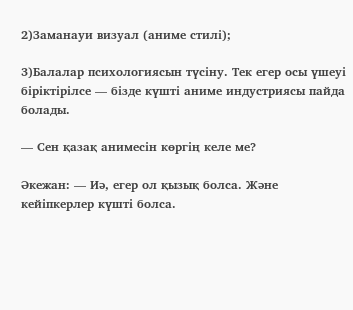2)Заманауи визуал (аниме стилі);

3)Балалар психологиясын түсіну. Тек егер осы үшеуі біріктірілсе — бізде күшті аниме индустриясы пайда болады.

— Сен қазақ анимесін көргің келе ме?

Әкежан: — Иә, егер ол қызық болса. Және кейіпкерлер күшті болса.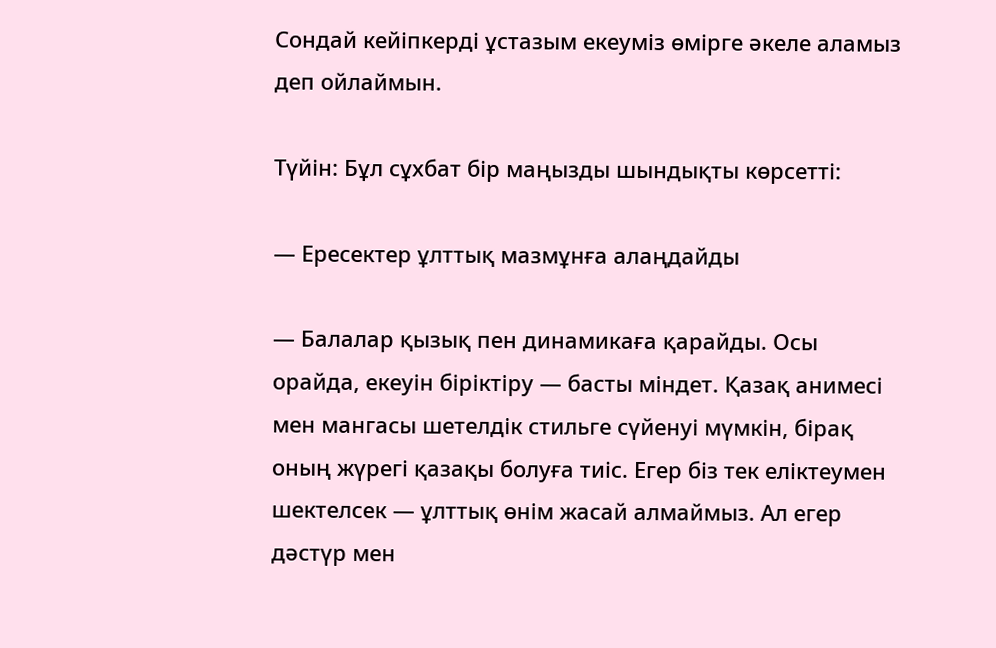Сондай кейіпкерді ұстазым екеуміз өмірге әкеле аламыз деп ойлаймын.

Түйін: Бұл сұхбат бір маңызды шындықты көрсетті:

— Ересектер ұлттық мазмұнға алаңдайды

— Балалар қызық пен динамикаға қарайды. Осы орайда, екеуін біріктіру — басты міндет. Қазақ анимесі мен мангасы шетелдік стильге сүйенуі мүмкін, бірақ оның жүрегі қазақы болуға тиіс. Егер біз тек еліктеумен шектелсек — ұлттық өнім жасай алмаймыз. Ал егер дәстүр мен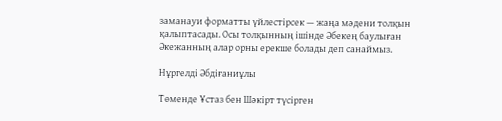заманауи форматты үйлестірсек — жаңа мәдени толқын қалыптасады. Осы толқынның ішінде Әбекең баулыған Әкежанның алар орны ерекше болады деп санаймыз.

Нұргелді Әбдіғаниұлы

Төменде Ұстаз бен Шәкірт түсірген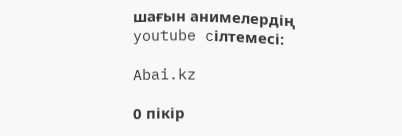шағын анимелердің youtube cілтемесі:

Abai.kz

0 пікір